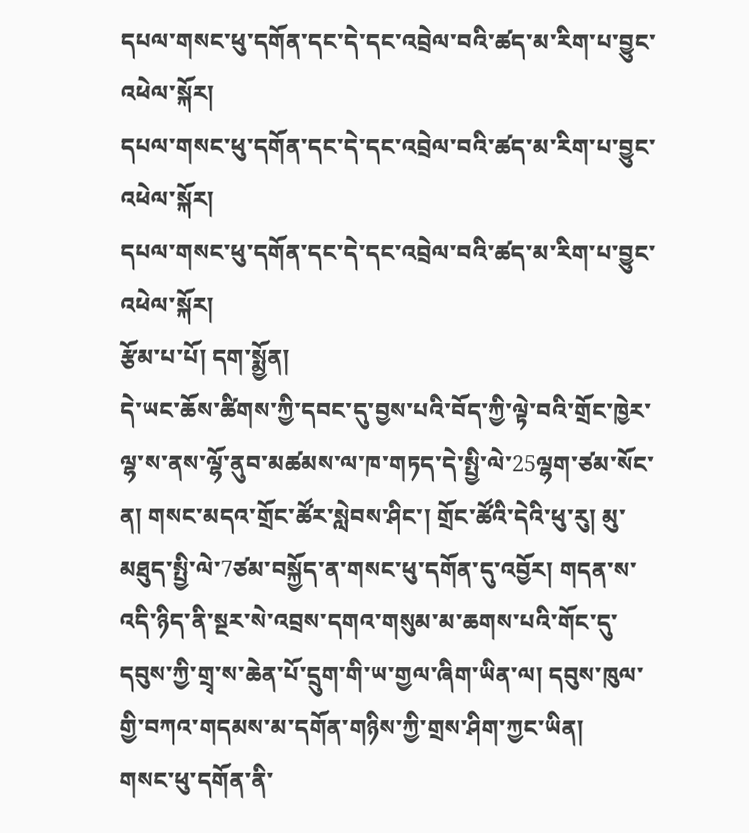དཔལ་གསང་ཕུ་དགོན་དང་དེ་དང་འབྲེལ་བའི་ཚད་མ་རིག་པ་བྱུང་འཕེལ་སྐོར།
དཔལ་གསང་ཕུ་དགོན་དང་དེ་དང་འབྲེལ་བའི་ཚད་མ་རིག་པ་བྱུང་འཕེལ་སྐོར།
དཔལ་གསང་ཕུ་དགོན་དང་དེ་དང་འབྲེལ་བའི་ཚད་མ་རིག་པ་བྱུང་འཕེལ་སྐོར།
རྩོམ་པ་པོ། དག་སྨྱོན།
དེ་ཡང་ཆོས་ཚིགས་ཀྱི་དབང་དུ་བྱས་པའི་བོད་ཀྱི་ལྟེ་བའི་གྲོང་ཁྱེར་ལྷ་ས་ནས་ལྷོ་ནུབ་མཚམས་ལ་ཁ་གཏད་དེ་སྤྱི་ལེ་25ལྷག་ཙམ་སོང་ན། གསང་མདའ་གྲོང་ཚོར་སླེབས་ཤིང་། གྲོང་ཚོའི་དེའི་ཕུ་རུ། མུ་མཐུད་སྤྱི་ལེ་7ཙམ་བསྐྱོད་ན་གསང་ཕུ་དགོན་དུ་འབྱོར། གདན་ས་འདི་ཉིད་ནི་སྔར་སེ་འབྲས་དགའ་གསུམ་མ་ཆགས་པའི་གོང་དུ་དབུས་ཀྱི་གྲྭ་ས་ཆེན་པོ་དྲུག་གི་ཡ་གྱལ་ཞིག་ཡིན་ལ། དབུས་ཁུལ་གྱི་བཀའ་གདམས་མ་དགོན་གཉིས་ཀྱི་གྲས་ཤིག་ཀྱང་ཡིན།
གསང་ཕུ་དགོན་ནི་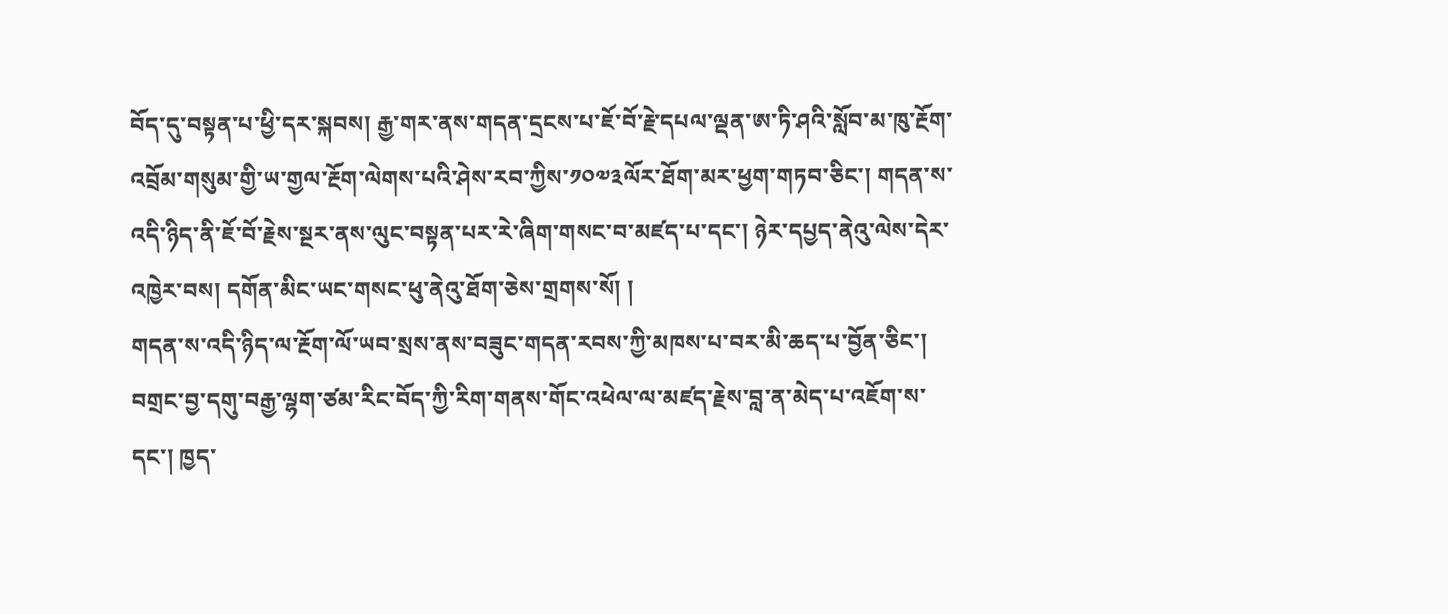བོད་དུ་བསྟན་པ་ཕྱི་དར་སྐབས། རྒྱ་གར་ནས་གདན་དྲངས་པ་ཇོ་བོ་རྗེ་དཔལ་ལྡན་ཨ་ཏི་ཤའི་སློབ་མ་ཁུ་རྔོག་འབྲོམ་གསུམ་གྱི་ཡ་གྱལ་རྔོག་ལེགས་པའི་ཤེས་རབ་ཀྱིས་༡༠༧༣ལོར་ཐོག་མར་ཕྱག་གཏབ་ཅིང་། གདན་ས་འདི་ཉིད་ནི་ཇོ་བོ་རྗེས་སྔར་ནས་ལུང་བསྟན་པར་རེ་ཞིག་གསང་བ་མཛད་པ་དང་། ཉེར་དཔྱད་ནེའུ་ལེས་དེར་འཁྱེར་བས། དགོན་མིང་ཡང་གསང་ཕུ་ནེའུ་ཐོག་ཅེས་གྲགས་སོ། །
གདན་ས་འདི་ཉིད་ལ་རྔོག་ལོ་ཡབ་སྲས་ནས་བཟུང་གདན་རབས་ཀྱི་མཁས་པ་བར་མི་ཆད་པ་བྱོན་ཅིང་། བགྲང་བྱ་དགུ་བརྒྱ་ལྷག་ཙམ་རིང་བོད་ཀྱི་རིག་གནས་གོང་འཕེལ་ལ་མཛད་རྗེས་བླ་ན་མེད་པ་འཇོག་ས་དང་། ཁྱད་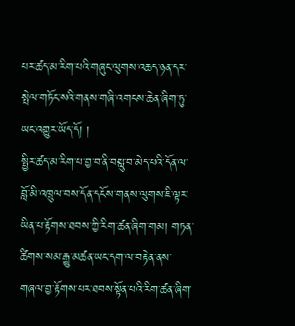པར་ཚད་མ་རིག་པའི་གཞུང་ལུགས་འཆད་ཉན་དར་སྤེལ་གཏོང་སའི་གནས་གཞི་འགངས་ཆེན་ཞིག་ཏུ་ཡང་འགྱུར་ཡོད་དོ། །
སྤྱིར་ཚད་མ་རིག་པ་བྱ་བ་ནི་བསླུ་བ་མེད་པའི་དོན་ལ་བློ་མི་འཁྲུལ་བས་དོན་དངོས་གནས་ལུགས་ཇི་ལྟར་ཡིན་པ་རྟོགས་ཐབས་ཀྱི་རིག་ཚན་ཞིག་གམ། གཏན་ཚིགས་སམ་རྒྱུ་མཚན་ཡང་དག་ལ་བརྟེན་ནས་གཞལ་བྱ་རྟོགས་པར་ཐབས་སྟོན་པའི་རིག་ཚན་ཞིག་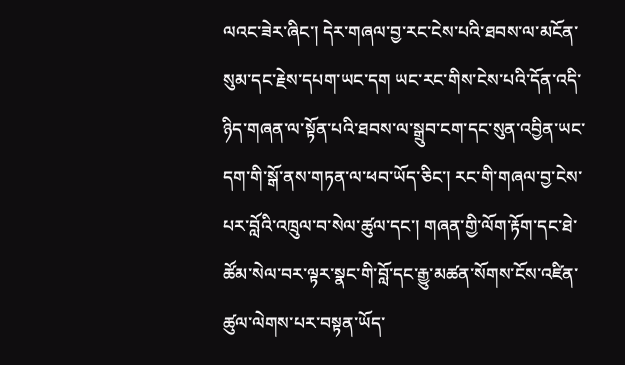ལའང་ཟེར་ཞིང་། དེར་གཞལ་བྱ་རང་ངེས་པའི་ཐབས་ལ་མངོན་སུམ་དང་རྗེས་དཔག་ཡང་དག ཡང་རང་གིས་ངེས་པའི་དོན་འདི་ཉིད་གཞན་ལ་སྟོན་པའི་ཐབས་ལ་སྒྲུབ་ངག་དང་སུན་འབྱིན་ཡང་དག་གི་སྒོ་ནས་གཏན་ལ་ཕབ་ཡོད་ཅིང་། རང་གི་གཞལ་བྱ་ངེས་པར་བློའི་འཁྲུལ་བ་སེལ་ཚུལ་དང་། གཞན་གྱི་ལོག་རྟོག་དང་ཐེ་ཚོམ་སེལ་བར་ལྟར་སྣང་གི་བློ་དང་རྒྱུ་མཚན་སོགས་ངོས་འཛིན་ཚུལ་ལེགས་པར་བསྟན་ཡོད་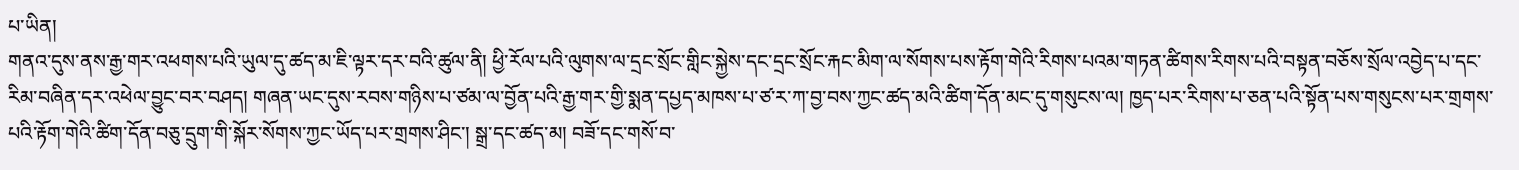པ་ཡིན།
གནའ་དུས་ནས་རྒྱ་གར་འཕགས་པའི་ཡུལ་དུ་ཚད་མ་ཇི་ལྟར་དར་བའི་ཚུལ་ནི། ཕྱི་རོལ་པའི་ལུགས་ལ་དྲང་སྲོང་གླིང་སྐྱེས་དང་དྲང་སྲོང་རྐང་མིག་ལ་སོགས་པས་རྟོག་གེའི་རིགས་པའམ་གཏན་ཚིགས་རིགས་པའི་བསྟན་བཅོས་སྲོལ་འབྱེད་པ་དང་རིམ་བཞིན་དར་འཕེལ་བྱུང་བར་བཤད། གཞན་ཡང་དུས་རབས་གཉིས་པ་ཙམ་ལ་བྱོན་པའི་རྒྱ་གར་གྱི་སྨན་དཔྱད་མཁས་པ་ཙ་ར་ཀ་བྱ་བས་ཀྱང་ཚད་མའི་ཚིག་དོན་མང་དུ་གསུངས་ལ། ཁྱད་པར་རིགས་པ་ཅན་པའི་སྟོན་པས་གསུངས་པར་གྲགས་པའི་རྟོག་གེའི་ཚིག་དོན་བཅུ་དྲུག་གི་སྐོར་སོགས་ཀྱང་ཡོད་པར་གྲགས་ཤིང་། སྒྲ་དང་ཚད་མ། བཟོ་དང་གསོ་བ་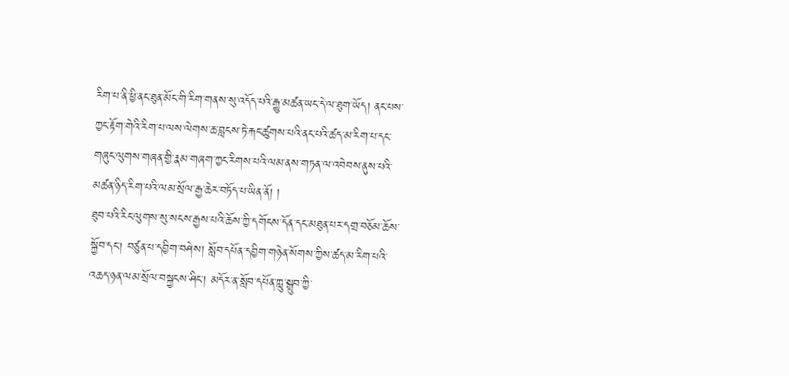རིག་པ་ནི་ཕྱི་ནང་ཐུན་མོང་གི་རིག་གནས་སུ་འདོད་པའི་རྒྱུ་མཚན་ཡང་དེ་ལ་ཐུག་ཡོད། ནང་པས་ཀྱང་རྟོག་གེའི་རིག་པ་ལས་ལེགས་ཆ་བླངས་ཏེ་རྐང་ཚུགས་པའི་ནང་པའི་ཚད་མ་རིག་པ་དང་གཞུང་ལུགས་གཞན་གྱི་རྣམ་གཞག་ཀྱང་རིགས་པའི་ལམ་ནས་གཏན་ལ་འབེབས་ནུས་པའི་མཚན་ཉིད་རིག་པའི་ལམ་སྲོལ་རྒྱ་ཆེར་བཏོད་པ་ཡིན་ནོ། །
ཐུབ་པའི་རིང་ལུགས་སུ་སངས་རྒྱས་པའི་ཆོས་ཀྱི་དགོངས་དོན་དང་མཐུན་པར་དགྲ་བཅོམ་ཆོས་སྐྱོབ་དང་། བཙུན་པ་དབྱིག་བཤེས། སློབ་དཔོན་དབྱིག་གཉེན་སོགས་ཀྱིས་ཚད་མ་རིག་པའི་འཆད་ཉན་ལམ་སྲོལ་བསྐྱངས་ཤིང་། མདོར་ན་སློབ་དཔོན་ཀླུ་སྒྲུབ་ཀྱི་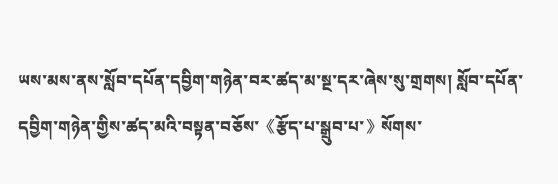ཡས་མས་ནས་སློབ་དཔོན་དབྱིག་གཉེན་བར་ཚད་མ་སྔ་དར་ཞེས་སུ་གྲགས། སློབ་དཔོན་དབྱིག་གཉེན་གྱིས་ཚད་མའི་བསྟན་བཅོས་《རྩོད་པ་སྒྲུབ་པ་》སོགས་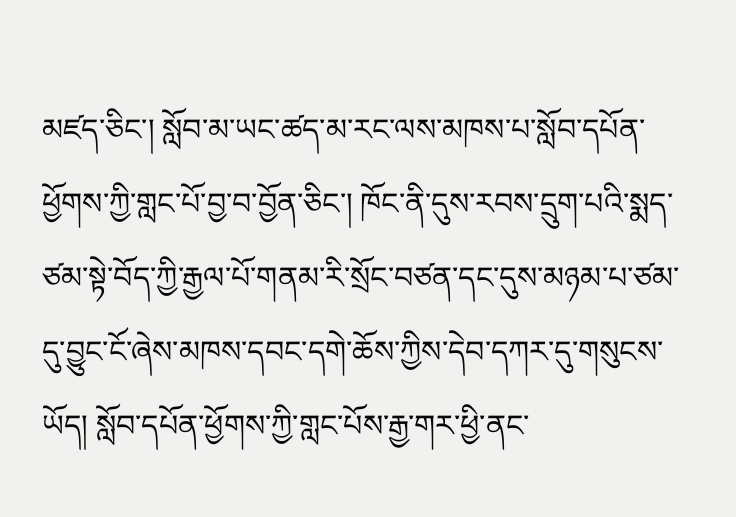མཛད་ཅིང་། སློབ་མ་ཡང་ཚད་མ་རང་ལས་མཁས་པ་སློབ་དཔོན་ཕྱོགས་ཀྱི་གླང་པོ་བྱ་བ་བྱོན་ཅིང་། ཁོང་ནི་དུས་རབས་དྲུག་པའི་སྨད་ཙམ་སྟེ་བོད་ཀྱི་རྒྱལ་པོ་གནམ་རི་སྲོང་བཙན་དང་དུས་མཉམ་པ་ཙམ་དུ་བྱུང་ངོ་ཞེས་མཁས་དབང་དགེ་ཆོས་ཀྱིས་དེབ་དཀར་དུ་གསུངས་ཡོད། སློབ་དཔོན་ཕྱོགས་ཀྱི་གླང་པོས་རྒྱ་གར་ཕྱི་ནང་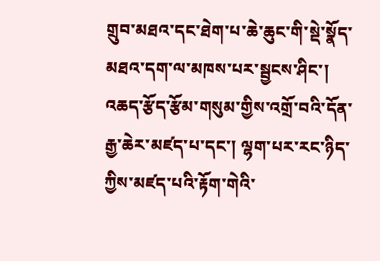གྲུབ་མཐའ་དང་ཐེག་པ་ཆེ་ཆུང་གི་སྡེ་སྣོད་མཐའ་དག་ལ་མཁས་པར་སྦྱངས་ཤིང་། འཆད་རྩོད་རྩོམ་གསུམ་གྱིས་འགྲོ་བའི་དོན་རྒྱ་ཆེར་མཛད་པ་དང་། ལྷག་པར་རང་ཉིད་ཀྱིས་མཛད་པའི་རྟོག་གེའི་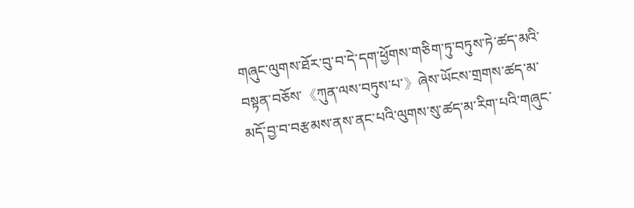གཞུང་ལུགས་ཐོར་བུ་བ་དེ་དག་ཕྱོགས་གཅིག་ཏུ་བཏུས་ཏེ་ཚད་མའི་བསྟན་བཅོས་《ཀུན་ལས་བཏུས་པ་》ཞེས་ཡོངས་གྲགས་ཚད་མ་མདོ་བྱ་བ་བརྩམས་ནས་ནང་པའི་ལུགས་སུ་ཚད་མ་རིག་པའི་གཞུང་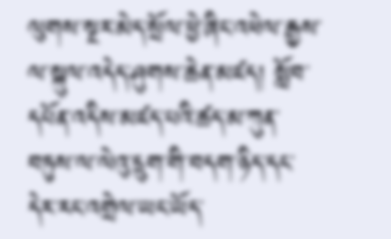ལུགས་སྔར་མེད་སྲོལ་ཕྱེ་ཞིང་འཕེལ་རྒྱས་ལ་སྐུལ་འདེད་ཤུགས་ཆེན་མཛད། སློབ་དཔོན་འདིས་མཛད་པའི་ཚད་མ་ཀུན་བཏུས་ལ་ལེའུ་དྲུག་གི་བདག་ཉིད་དང་དེར་རང་འགྲེལ་ཡང་ཡོད་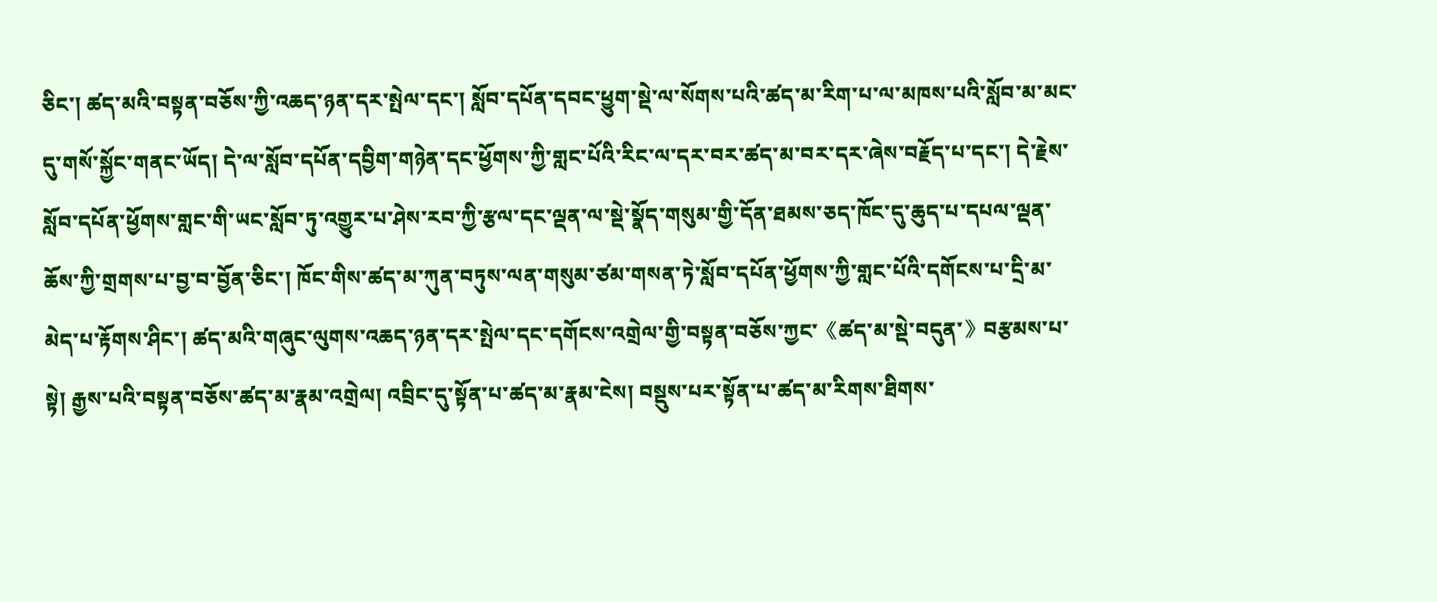ཅིང་། ཚད་མའི་བསྟན་བཅོས་ཀྱི་འཆད་ཉན་དར་སྤེལ་དང་། སློབ་དཔོན་དབང་ཕྱུག་སྡེ་ལ་སོགས་པའི་ཚད་མ་རིག་པ་ལ་མཁས་པའི་སློབ་མ་མང་དུ་གསོ་སྐྱོང་གནང་ཡོད། དེ་ལ་སློབ་དཔོན་དབྱིག་གཉེན་དང་ཕྱོགས་ཀྱི་གླང་པོའི་རིང་ལ་དར་བར་ཚད་མ་བར་དར་ཞེས་བརྗོད་པ་དང་། དེ་རྗེས་སློབ་དཔོན་ཕྱོགས་གླང་གི་ཡང་སློབ་ཏུ་འགྱུར་པ་ཤེས་རབ་ཀྱི་རྩལ་དང་ལྡན་ལ་སྡེ་སྣོད་གསུམ་གྱི་དོན་ཐམས་ཅད་ཁོང་དུ་ཆུད་པ་དཔལ་ལྡན་ཆོས་ཀྱི་གྲགས་པ་བྱ་བ་བྱོན་ཅིང་། ཁོང་གིས་ཚད་མ་ཀུན་བཏུས་ལན་གསུམ་ཙམ་གསན་ཏེ་སློབ་དཔོན་ཕྱོགས་ཀྱི་གླང་པོའི་དགོངས་པ་དྲི་མ་མེད་པ་རྟོགས་ཤིང་། ཚད་མའི་གཞུང་ལུགས་འཆད་ཉན་དར་སྤེལ་དང་དགོངས་འགྲེལ་གྱི་བསྟན་བཅོས་ཀྱང་《ཚད་མ་སྡེ་བདུན་》བརྩམས་པ་སྟེ། རྒྱས་པའི་བསྟན་བཅོས་ཚད་མ་རྣམ་འགྲེལ། འབྲིང་དུ་སྟོན་པ་ཚད་མ་རྣམ་ངེས། བསྡུས་པར་སྟོན་པ་ཚད་མ་རིགས་ཐིགས་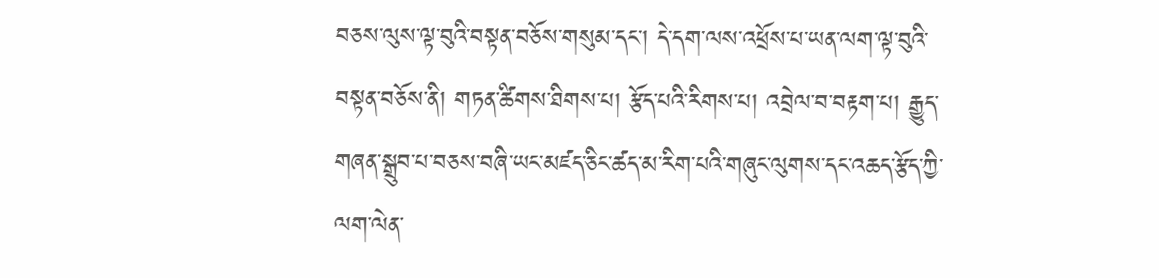བཅས་ལུས་ལྟ་བུའི་བསྟན་བཅོས་གསུམ་དང་། དེ་དག་ལས་འཕྲོས་པ་ཡན་ལག་ལྟ་བུའི་བསྟན་བཅོས་ནི། གཏན་ཚིགས་ཐིགས་པ། རྩོད་པའི་རིགས་པ། འབྲེལ་བ་བརྟག་པ། རྒྱུད་གཞན་སྒྲུབ་པ་བཅས་བཞི་ཡང་མཛད་ཅིང་ཚད་མ་རིག་པའི་གཞུང་ལུགས་དང་འཆད་རྩོད་ཀྱི་ལག་ལེན་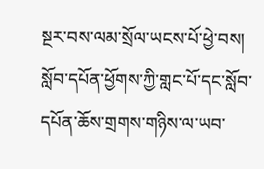སྔར་བས་ལམ་སྲོལ་ཡངས་པོ་ཕྱེ་བས། སློབ་དཔོན་ཕྱོགས་ཀྱི་གླང་པོ་དང་སློབ་དཔོན་ཆོས་གྲགས་གཉིས་ལ་ཡབ་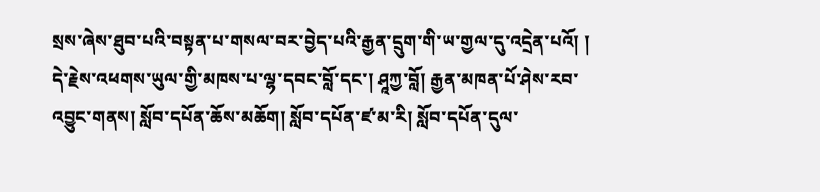སྲས་ཞེས་ཐུབ་པའི་བསྟན་པ་གསལ་བར་བྱེད་པའི་རྒྱན་དྲུག་གི་ཡ་གྱལ་དུ་འདྲེན་པའོ། །
དེ་རྗེས་འཕགས་ཡུལ་གྱི་མཁས་པ་ལྷ་དབང་བློ་དང་། ཤཱཀྱ་བློ། རྒྱན་མཁན་པོ་ཤེས་རབ་འབྱུང་གནས། སློབ་དཔོན་ཆོས་མཆོག། སློབ་དཔོན་ཛ་མ་རི། སློབ་དཔོན་དུལ་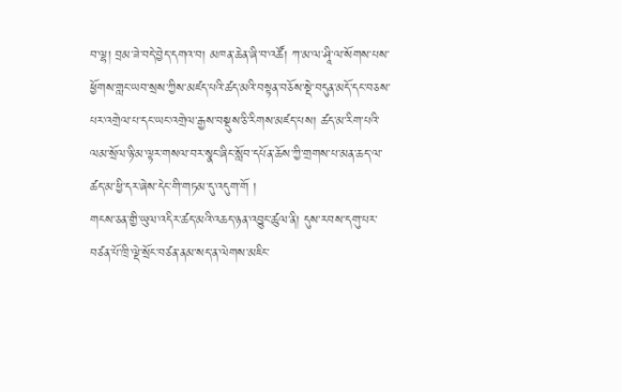བ་ལྷ། བྲམ་ཟེ་བདེ་བྱེད་དགའ་བ། མཁན་ཆེན་ཞི་བ་འཚོ། ཀ་མ་ལ་ཤཱི་ལ་སོགས་པས་ཕྱོགས་གླང་ཡབ་སྲས་ཀྱིས་མཛད་པའི་ཚད་མའི་བསྟན་བཅོས་སྡེ་བདུན་མདོ་དང་བཅས་པར་འགྲེལ་པ་དང་ཡང་འགྲེལ་རྒྱས་བསྡུས་ཅི་རིགས་མཛད་པས། ཚད་མ་རིག་པའི་ལམ་སྲོལ་ཉི་མ་ལྟར་གསལ་བར་སྣང་ཞིང་སློབ་དཔོན་ཆོས་ཀྱི་གྲགས་པ་མན་ཆད་ལ་ཚད་མ་ཕྱི་དར་ཞེས་དེང་གི་གཏམ་དུ་འདུག་གོ །
གངས་ཅན་གྱི་ཡུལ་འདིར་ཚད་མའི་འཆད་ཉན་འབྱུང་ཚུལ་ནི། དུས་རབས་དགུ་པར་བཙན་པོ་ཁྲི་ལྡེ་སྲོང་བཙན་ནམ་སད་ན་ལེགས་མཇིང་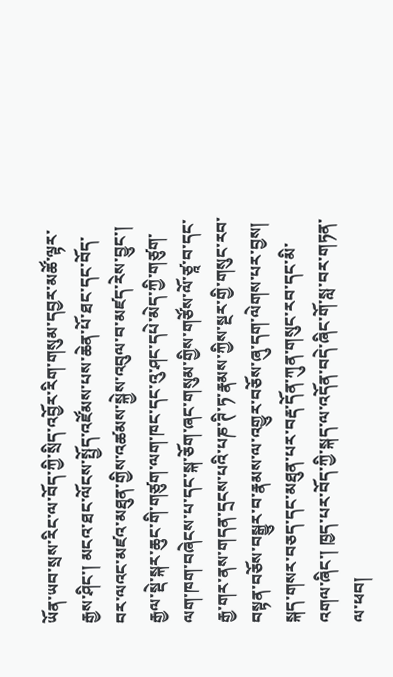ཡོན་ཡབ་སྲས་རིང་ལ་བོད་ཀྱི་སྲིད་འབྱོར་རིག་གསུམ་དབྱར་མཚོ་ལྟར་རྒྱས་ཤིང་། མངའ་ཐང་ལོངས་སྤྱོད་འཛོམས་པས་ཆེན་པོ་ཐང་དང་བོད་བར་ལའང་མཛའ་མཐུན་གྱིས་འཚམས་སྐྱེས་འབུལ་བ་མཛད་རེས་བྱུང་། རྒྱལ་སྡེ་སྐར་ཆུང་གི་གཙུག་ལག་ཁང་དང་འུ་ཤང་དཔེ་མེད་ཀྱི་གཙུག་ལག་ཁག་བཞེངས་པ་དང་སྐ་ཅོག་ཞང་གསུམ་གྱིས་གཙོས་ལོ་ཙཱ་བ་དང་རྒྱ་གར་ནས་གདན་དྲངས་པའི་པཎ་ཊི་ཏ་རྣམས་ཀྱིས་སྔར་གྱི་གསུང་རབ་བསྟན་བཅོས་བསྒྱུར་བ་རྣམས་ལ་འགྱུར་བཅོས་ཞུ་དག་ལེགས་པར་བྱས། སྐད་གསར་བཅད་དང་མཐུན་པར་བརྡ་དོན་ཀུན་གསུང་རབ་དང་མི་འགལ་ཞིང་། ཁྱད་པར་བོད་ཀྱི་སྐད་ལ་འདོན་བདེ་ཞིང་གོ་སླ་བར་གཏན་ལ་ཕབ།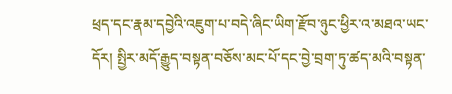ཕྲད་དང་རྣམ་དབྱེའི་འཇུག་པ་བདེ་ཞིང་ཡིག་རྫོབ་ཉུང་ཕྱིར་འ་མཐའ་ཡང་དོར། སྤྱིར་མདོ་རྒྱུད་བསྟན་བཅོས་མང་པོ་དང་བྱེ་བྲག་ཏུ་ཚད་མའི་བསྟན་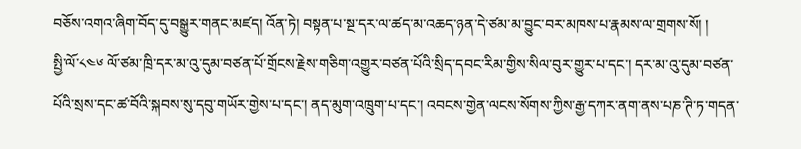བཅོས་འགའ་ཞིག་བོད་དུ་བསྒྱུར་གནང་མཛད། འོན་ཏེ། བསྟན་པ་སྔ་དར་ལ་ཚད་མ་འཆད་ཉན་དེ་ཙམ་མ་བྱུང་བར་མཁས་པ་རྣམས་ལ་གྲགས་སོ། །
སྤྱི་ལོ་༨༤༦ ལོ་ཙམ་ཁྲི་དར་མ་འུ་དུམ་བཙན་པོ་གྲོངས་རྗེས་གཅིག་འགྱུར་བཙན་པོའི་སྲིད་དབང་རིམ་གྱིས་སིལ་བུར་གྱུར་པ་དང་། དར་མ་འུ་དུམ་བཙན་པོའི་སྲས་དང་ཚ་བོའི་སྐབས་སུ་དབུ་གཡོར་གྱེས་པ་དང་། ནད་མུག་འཁྲུག་པ་དང་། འབངས་གྱེན་ལངས་སོགས་ཀྱིས་རྒྱ་དཀར་ནག་ནས་པཎ་ཊི་ཏ་གདན་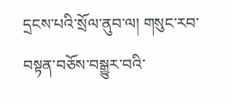དྲངས་པའི་སྲོལ་ནུབ་ལ། གསུང་རབ་བསྟན་བཅོས་བསྒྱུར་བའི་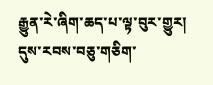རྒྱུན་རེ་ཞིག་ཆད་པ་ལྟ་བུར་གྱུར།
དུས་རབས་བཅུ་གཅིག་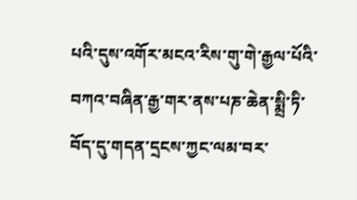པའི་དུས་འགོར་མངའ་རིས་གུ་གེ་རྒྱལ་པོའི་བཀའ་བཞིན་རྒྱ་གར་ནས་པཎ་ཆེན་སྨྲི་ཏི་བོད་དུ་གདན་དྲངས་ཀྱང་ལམ་བར་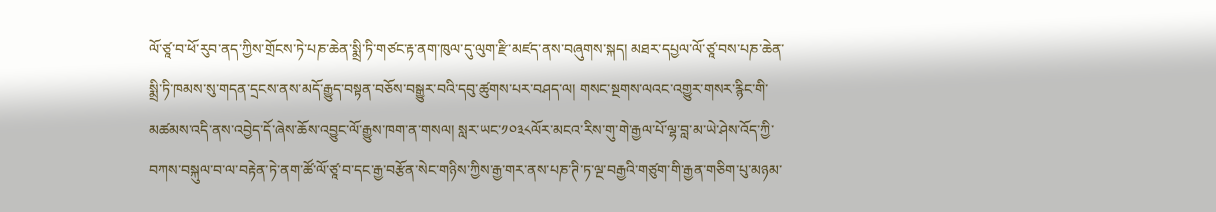ལོ་ཙཱ་བ་ཕོ་རུབ་ནད་ཀྱིས་གྲོངས་ཏེ་པཎ་ཆེན་སྨྲི་ཏི་གཙང་རྟ་ནག་ཁུལ་དུ་ལུག་རྫི་མཛད་ནས་བཞུགས་སྐད། མཐར་དཔྱལ་ལོ་ཙཱ་བས་པཎ་ཆེན་སྨྲི་ཏི་ཁམས་སུ་གདན་དྲངས་ནས་མདོ་རྒྱུད་བསྟན་བཅོས་བསྒྱུར་བའི་དབུ་ཚུགས་པར་བཤད་ལ། གསང་སྔགས་ལའང་འགྱུར་གསར་རྙིང་གི་མཚམས་འདི་ནས་འབྱེད་དོ་ཞེས་ཆོས་འབྱུང་ལོ་རྒྱུས་ཁག་ན་གསལ། སླར་ཡང་༡༠༣༨ལོར་མངའ་རིས་གུ་གེ་རྒྱལ་པོ་ལྷ་བླ་མ་ཡེ་ཤེས་འོད་ཀྱི་བཀས་བསྐུལ་བ་ལ་བརྟེན་ཏེ་ནག་ཚོ་ལོ་ཙཱ་བ་དང་རྒྱ་བརྩོན་སེང་གཉིས་ཀྱིས་རྒྱ་གར་ནས་པཎ་ཊི་ཏ་ལྔ་བརྒྱའི་གཙུག་གི་རྒྱན་གཅིག་པུ་མཉམ་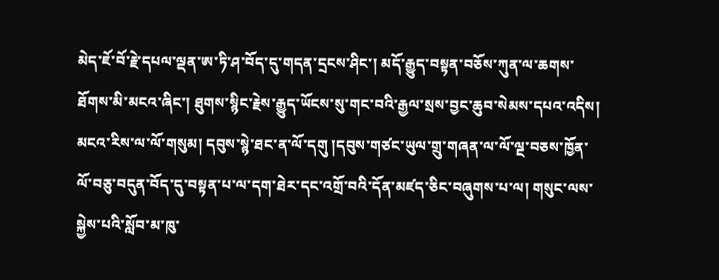མེད་ཇོ་བོ་རྗེ་དཔལ་ལྡན་ཨ་ཏི་ཤ་བོད་དུ་གདན་དྲངས་ཤིང་། མདོ་རྒྱུད་བསྟན་བཅོས་ཀུན་ལ་ཆགས་ཐོགས་མི་མངའ་ཞིང་། ཐུགས་སྙིང་རྗེས་རྒྱུད་ཡོངས་སུ་གང་བའི་རྒྱལ་སྲས་བྱང་ཆུབ་སེམས་དཔའ་འདིས། མངའ་རིས་ལ་ལོ་གསུམ། དབུས་སྙེ་ཐང་ན་ལོ་དགུ །དབུས་གཙང་ཡུལ་གྲུ་གཞན་ལ་ལོ་ལྔ་བཅས་ཁྱོན་ལོ་བཅུ་བདུན་བོད་དུ་བསྟན་པ་ལ་དག་ཐེར་དང་འགྲོ་བའི་དོན་མཛད་ཅིང་བཞུགས་པ་ལ། གསུང་ལས་སྐྱེས་པའི་སློབ་མ་ཁུ་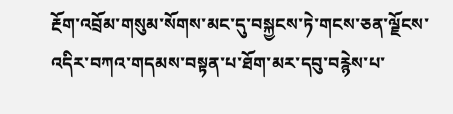རྔོག་འབྲོམ་གསུམ་སོགས་མང་དུ་བསྐྱངས་ཏེ་གངས་ཅན་ལྗོངས་འདིར་བཀའ་གདམས་བསྟན་པ་ཐོག་མར་དབུ་བརྙེས་པ་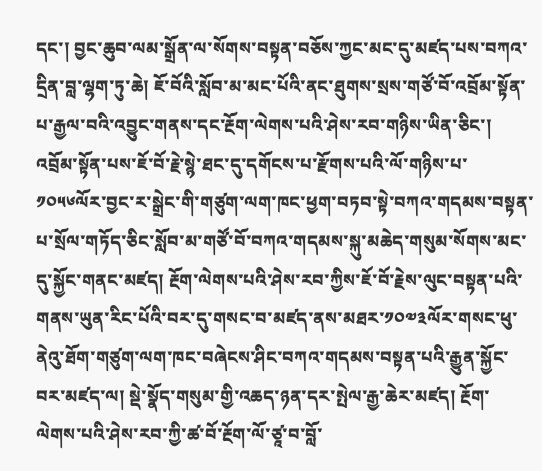དང་། བྱང་ཆུབ་ལམ་སྒྲོན་ལ་སོགས་བསྟན་བཅོས་ཀྱང་མང་དུ་མཛད་པས་བཀའ་དྲིན་བླ་ལྷག་ཏུ་ཆེ། ཇོ་བོའི་སློབ་མ་མང་པོའི་ནང་ཐུགས་སྲས་གཙོ་བོ་འབྲོམ་སྟོན་པ་རྒྱལ་བའི་འབྱུང་གནས་དང་རྔོག་ལེགས་པའི་ཤེས་རབ་གཉིས་ཡིན་ཅིང་། འབྲོམ་སྟོན་པས་ཇོ་བོ་རྗེ་སྙེ་ཐང་དུ་དགོངས་པ་རྫོགས་པའི་ལོ་གཉིས་པ་༡༠༥༦ལོར་བྱང་ར་སྒྲེང་གི་གཙུག་ལག་ཁང་ཕྱག་བཏབ་སྟེ་བཀའ་གདམས་བསྟན་པ་སྲོལ་གཏོད་ཅིང་སློབ་མ་གཙོ་བོ་བཀའ་གདམས་སྐུ་མཆེད་གསུམ་སོགས་མང་དུ་སྐྱོང་གནང་མཛད། རྔོག་ལེགས་པའི་ཤེས་རབ་ཀྱིས་ཇོ་བོ་རྗེས་ལུང་བསྟན་པའི་གནས་ཡུན་རིང་པོའི་བར་དུ་གསང་བ་མཛད་ནས་མཐར་༡༠༧༣ལོར་གསང་ཕུ་ནེའུ་ཐོག་གཙུག་ལག་ཁང་བཞེངས་ཤིང་བཀའ་གདམས་བསྟན་པའི་རྒྱུན་སྐྱོང་བར་མཛད་ལ། སྡེ་སྣོད་གསུམ་གྱི་འཆད་ཉན་དར་སྤེལ་རྒྱ་ཆེར་མཛད། རྔོག་ལེགས་པའི་ཤེས་རབ་ཀྱི་ཚ་བོ་རྔོག་ལོ་ཙཱ་བ་བློ་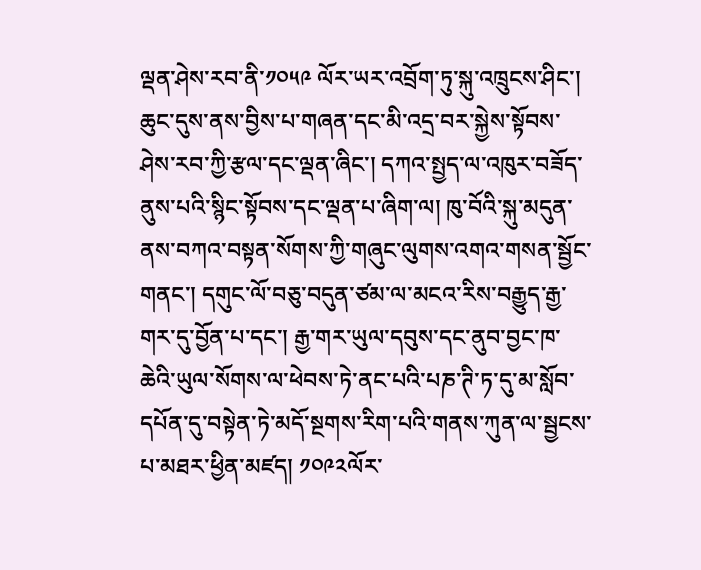ལྡན་ཤེས་རབ་ནི་༡༠༥༩ ལོར་ཡར་འབྲོག་ཏུ་སྐུ་འཁྲུངས་ཤིང་། ཆུང་དུས་ནས་བྱིས་པ་གཞན་དང་མི་འདྲ་བར་སྐྱེས་སྟོབས་ཤེས་རབ་ཀྱི་རྩལ་དང་ལྡན་ཞིང་། དཀའ་སྤྱད་ལ་འཁུར་བཟོད་ནུས་པའི་སྙིང་སྟོབས་དང་ལྡན་པ་ཞིག་ལ། ཁུ་བོའི་སྐུ་མདུན་ནས་བཀའ་བསྟན་སོགས་ཀྱི་གཞུང་ལུགས་འགའ་གསན་སྦྱོང་གནང་། དགུང་ལོ་བཅུ་བདུན་ཙམ་ལ་མངའ་རིས་བརྒྱུད་རྒྱ་གར་དུ་བྱོན་པ་དང་། རྒྱ་གར་ཡུལ་དབུས་དང་ནུབ་བྱང་ཁ་ཆེའི་ཡུལ་སོགས་ལ་ཕེབས་ཏེ་ནང་པའི་པཎ་ཊི་ཏ་དུ་མ་སློབ་དཔོན་དུ་བསྟེན་ཏེ་མདོ་སྔགས་རིག་པའི་གནས་ཀུན་ལ་སྦྱངས་པ་མཐར་ཕྱིན་མཛད། ༡༠༩༢ལོར་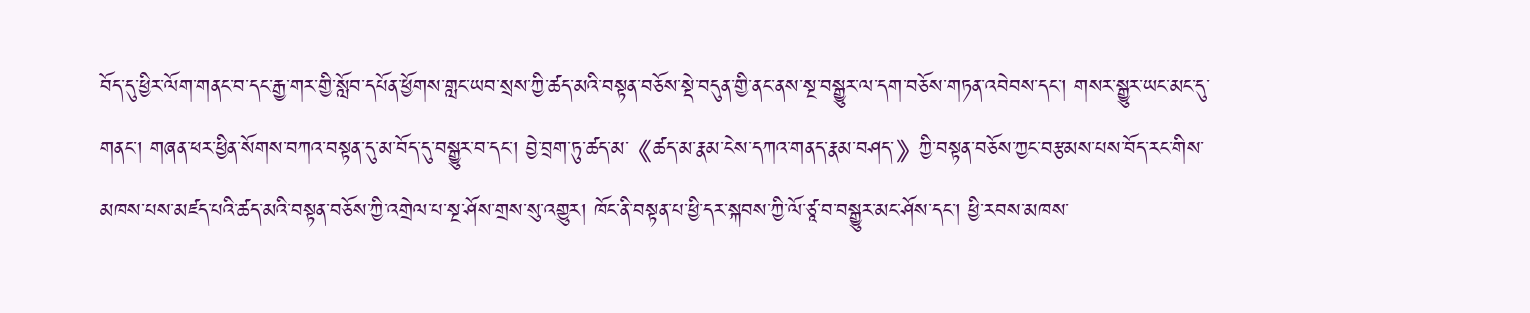བོད་དུ་ཕྱིར་ལོག་གནང་བ་དང་རྒྱ་གར་གྱི་སློབ་དཔོན་ཕྱོགས་གླང་ཡབ་སྲས་ཀྱི་ཚད་མའི་བསྟན་བཅོས་སྡེ་བདུན་གྱི་ནང་ནས་སྔ་བསྒྱུར་ལ་དག་བཅོས་གཏན་འབེབས་དང་། གསར་སྒྱུར་ཡང་མང་དུ་གནང་། གཞན་ཕར་ཕྱིན་སོགས་བཀའ་བསྟན་དུ་མ་བོད་དུ་བསྒྱུར་བ་དང་། བྱེ་བྲག་ཏུ་ཚད་མ་《ཚད་མ་རྣམ་ངེས་དཀའ་གནད་རྣམ་བཤད་》ཀྱི་བསྟན་བཅོས་ཀྱང་བརྩམས་པས་བོད་རང་གིས་མཁས་པས་མཛད་པའི་ཚད་མའི་བསྟན་བཅོས་ཀྱི་འགྲེལ་པ་སྔ་ཤོས་གྲས་སུ་འགྱུར། ཁོང་ནི་བསྟན་པ་ཕྱི་དར་སྐབས་ཀྱི་ལོ་ཙཱ་བ་བསྒྱུར་མང་ཤོས་དང་། ཕྱི་རབས་མཁས་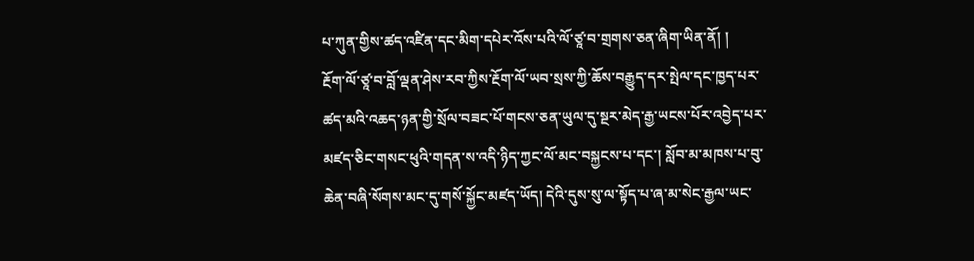པ་ཀུན་གྱིས་ཚད་འཛིན་དང་མིག་དཔེར་འོས་པའི་ལོ་ཙཱ་བ་གྲགས་ཅན་ཞིག་ཡིན་ནོ། །
རྔོག་ལོ་ཙཱ་བ་བློ་ལྡན་ཤེས་རབ་ཀྱིས་རྔོག་ལོ་ཡབ་སྲས་ཀྱི་ཆོས་བརྒྱུད་དར་སྤེལ་དང་ཁྱད་པར་ཚད་མའི་འཆད་ཉན་གྱི་སྲོལ་བཟང་པོ་གངས་ཅན་ཡུལ་དུ་སྔར་མེད་རྒྱ་ཡངས་པོར་འབྱེད་པར་མཛད་ཅིང་གསང་ཕུའི་གདན་ས་འདི་ཉིད་ཀྱང་ལོ་མང་བསྐྱངས་པ་དང་། སློབ་མ་མཁས་པ་བུ་ཆེན་བཞི་སོགས་མང་དུ་གསོ་སྐྱོང་མཛད་ཡོད། དེའི་དུས་སུ་ལ་སྟོད་པ་ཞ་མ་སེང་རྒྱལ་ཡང་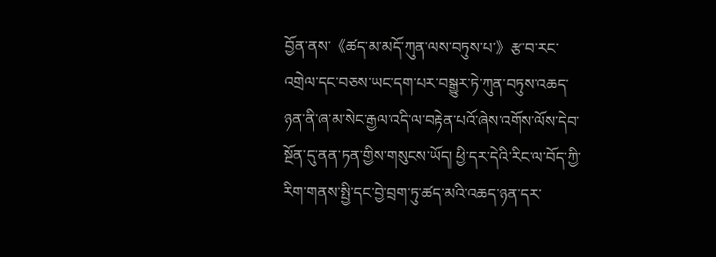བྱོན་ནས་《ཚད་མ་མདོ་ཀུན་ལས་བཏུས་པ་》རྩ་བ་རང་འགྲེལ་དང་བཅས་ཡང་དག་པར་བསྒྱུར་ཏེ་ཀུན་བཏུས་འཆད་ཉན་ནི་ཞ་མ་སེང་རྒྱལ་འདི་ལ་བརྟེན་པའོ་ཞེས་འགོས་ལོས་དེབ་སྔོན་དུ་ནན་ཏན་གྱིས་གསུངས་ཡོད། ཕྱི་དར་དེའི་རིང་ལ་བོད་ཀྱི་རིག་གནས་སྤྱི་དང་བྱེ་བྲག་ཏུ་ཚད་མའི་འཆད་ཉན་དར་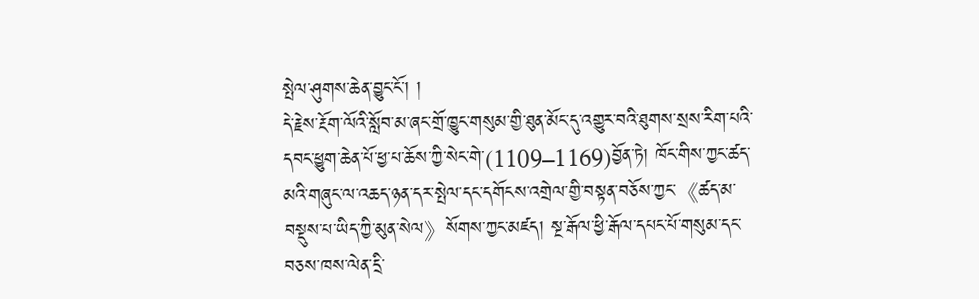སྤེལ་ཤུགས་ཆེན་བྱུང་ངོ་། །
དེ་རྗེས་རྔོག་ལོའི་སློབ་མ་ཞང་གྲོ་ཁྱུང་གསུམ་གྱི་ཐུན་མོང་དུ་འགྱུར་བའི་ཐུགས་སྲས་རིག་པའི་དབང་ཕྱུག་ཆེན་པོ་ཕྱ་པ་ཆོས་ཀྱི་སེང་གེ་(1109–1169)བྱོན་ཏེ། ཁོང་གིས་ཀྱང་ཚད་མའི་གཞུང་ལ་འཆད་ཉན་དར་སྤེལ་དང་དགོངས་འགྲེལ་གྱི་བསྟན་བཅོས་ཀྱང་《ཚད་མ་བསྡུས་པ་ཡིད་ཀྱི་མུན་སེལ》སོགས་ཀྱང་མཛད། སྔ་རྒོལ་ཕྱི་རྒོལ་དཔང་པོ་གསུམ་དང་བཅས་ཁས་ལེན་དྲི་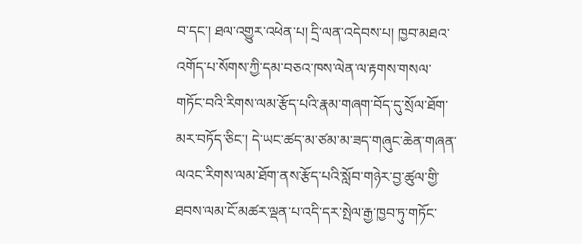བ་དང་། ཐལ་འགྱུར་འཕེན་པ། དྲི་ལན་འདེབས་པ། ཁྱབ་མཐའ་འགོད་པ་སོགས་ཀྱི་དམ་བཅའ་ཁས་ལེན་ལ་རྟགས་གསལ་གཏོང་བའི་རིགས་ལམ་རྩོད་པའི་རྣམ་གཞག་བོད་དུ་སྲོལ་ཐོག་མར་བཏོད་ཅིང་། དེ་ཡང་ཚད་མ་ཙམ་མ་ཟད་གཞུང་ཆེན་གཞན་ལའང་རིགས་ལམ་ཐོག་ནས་རྩོད་པའི་སློབ་གཉེར་བྱ་ཚུལ་གྱི་ཐབས་ལམ་ངོ་མཚར་ལྡན་པ་འདི་དར་སྤེལ་རྒྱ་ཁྱབ་ཏུ་གཏོང་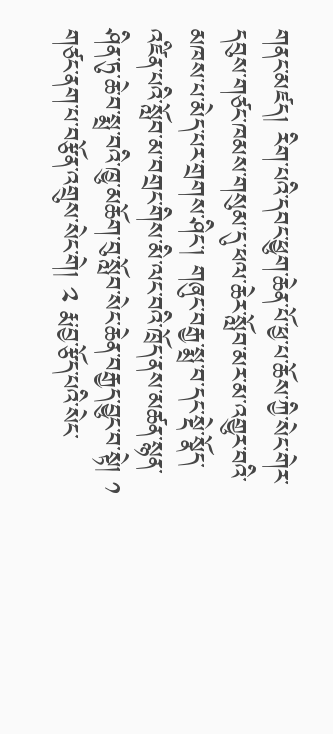གནང་མཛད། རིག་པའི་དབང་ཕྱུག་ཆེན་པོ་ཕྱ་པ་ཆོས་ཀྱི་སེང་གེར་དབུས་གཙང་ཁམས་གསུམ་དུ་ཕལ་ཆེར་སློབ་མར་མ་འགྱུར་བའི་མཁས་པ་མེད་པར་གྲགས་ཤིང་། གཞུང་བརྒྱ་སྨྲ་བ་དང་སྡེ་སྣོད་འཛིན་པའི་སློབ་མ་བགྲང་གིས་མི་ལང་བའི་ཁྲོད་ནས་མཚན་སྙན་ཤིན་ཏུ་ཆེ་བ་སྨྲ་བའི་ཁྱུ་མཆོག་བུ་སློབ་སེང་ཆེན་བརྒྱད་བྱུང་བ་སྟེ། ༡ གཙང་ནག་པ་བརྩོན་འགྲུས་སེང་གེ། ༢ རྨ་བྱ་རྩོད་པའི་སེང་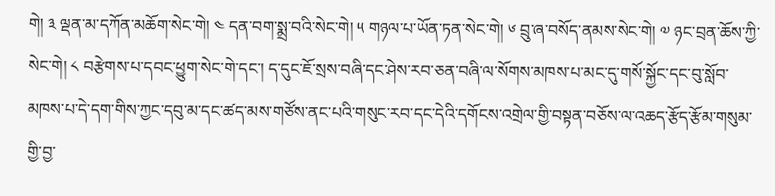གེ། ༣ ལྡན་མ་དཀོན་མཆོག་སེང་གེ། ༤ དན་བག་སྨྲ་བའི་སེང་གེ། ༥ གཉལ་པ་ཡོན་ཏན་སེང་གེ། ༦ བྲུ་ཞ་བསོད་ནམས་སེང་གེ། ༧ ཉང་བྲན་ཆོས་ཀྱི་སེང་གེ། ༨ བརྩེགས་པ་དབང་ཕྱུག་སེང་གེ་དང་། ད་དུང་ཇོ་སྲས་བཞི་དང་ཤེས་རབ་ཅན་བཞི་ལ་སོགས་མཁས་པ་མང་དུ་གསོ་སྐྱོང་དང་བུ་སློབ་མཁས་པ་དེ་དག་གིས་ཀྱང་དབུ་མ་དང་ཚད་མས་གཙོས་ནང་པའི་གསུང་རབ་དང་དེའི་དགོངས་འགྲེལ་གྱི་བསྟན་བཅོས་ལ་འཆད་རྩོད་རྩོམ་གསུམ་གྱི་བྱ་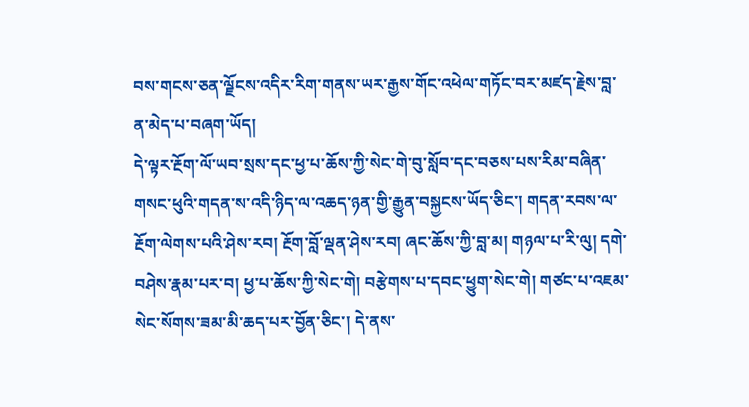བས་གངས་ཅན་ལྗོངས་འདིར་རིག་གནས་ཡར་རྒྱས་གོང་འཕེལ་གཏོང་བར་མཛད་རྗེས་བླ་ན་མེད་པ་བཞག་ཡོད།
དེ་ལྟར་རྔོག་ལོ་ཡབ་སྲས་དང་ཕྱ་པ་ཆོས་ཀྱི་སེང་གེ་བུ་སློབ་དང་བཅས་པས་རིམ་བཞིན་གསང་ཕུའི་གདན་ས་འདི་ཉིད་ལ་འཆད་ཉན་གྱི་རྒྱུན་བསྐྱངས་ཡོད་ཅིང་། གདན་རབས་ལ་རྔོག་ལེགས་པའི་ཤེས་རབ། རྔོག་བློ་ལྡན་ཤེས་རབ། ཞང་ཆོས་ཀྱི་བླ་མ། གཉལ་པ་རི་ལུ། དགེ་བཤེས་རྣམ་པར་བ། ཕྱ་པ་ཆོས་ཀྱི་སེང་གེ། བརྩེགས་པ་དབང་ཕྱུག་སེང་གེ། གཙང་པ་འཇམ་སེང་སོགས་ཟམ་མི་ཆད་པར་བྱོན་ཅིང་། དེ་ནས་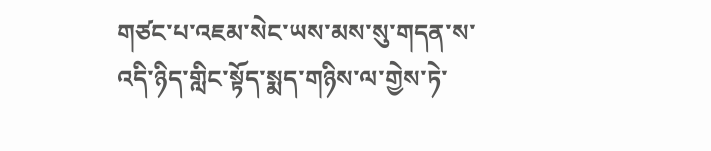གཙང་པ་འཇམ་སེང་ཡས་མས་སུ་གདན་ས་འདི་ཉིད་གླིང་སྟོད་སྨད་གཉིས་ལ་གྱེས་ཏེ་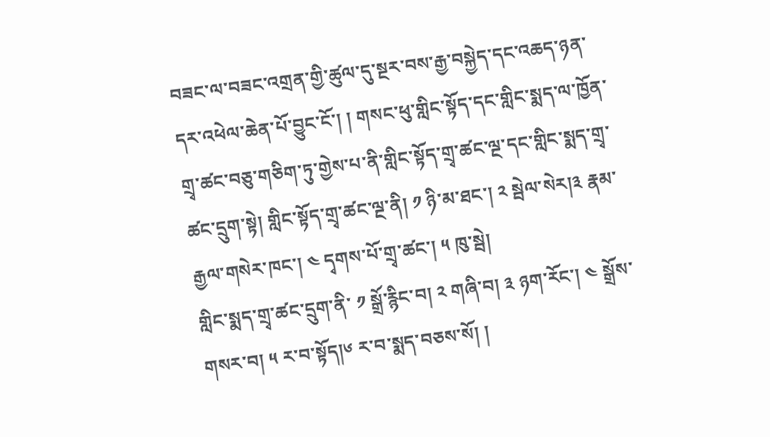བཟང་ལ་བཟང་འགྲན་གྱི་ཚུལ་དུ་སྔར་བས་རྒྱ་བསྐྱེད་དང་འཆད་ཉན་དར་འཕེལ་ཆེན་པོ་བྱུང་ངོ་། ། གསང་ཕུ་གླིང་སྟོད་དང་གླིང་སྨད་ལ་ཁྱོན་གྲྭ་ཚང་བཅུ་གཅིག་ཏུ་གྱེས་པ་ནི་གླིང་སྟོད་གྲྭ་ཚང་ལྔ་དང་གླིང་སྨད་གྲྭ་ཚང་དྲུག་སྟེ། གླིང་སྟོད་གྲྭ་ཚང་ལྔ་ནི། ༡ ཉི་མ་ཐང་། ༢ སྦེལ་སེར།༣ རྣམ་རྒྱལ་གསེར་ཁང་། ༤ དྭགས་པོ་གྲྭ་ཚང་། ༥ ཁུ་སྦེ།
གླིང་སྨད་གྲྭ་ཚང་དྲུག་ནི་ ༡ སྒྲོ་རྙིང་བ། ༢ གཞི་བ། ༣ ཉག་རོང་། ༤ སྒྲོས་གསར་བ། ༥ ར་བ་སྟོད།༦ ར་བ་སྨད་བཅས་སོ། །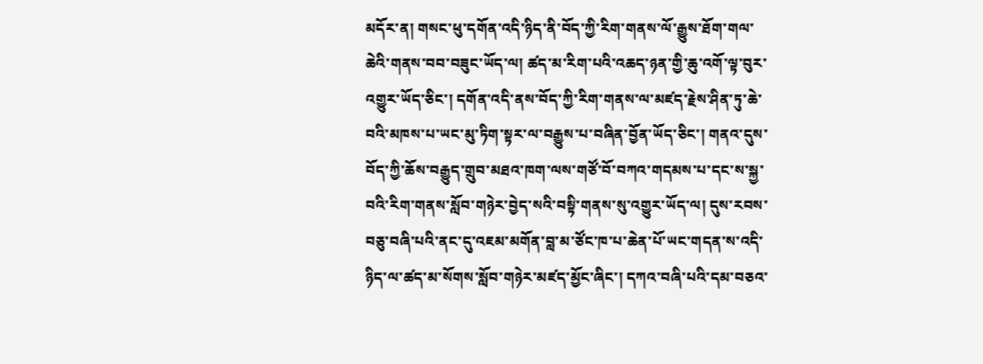མདོར་ན། གསང་ཕུ་དགོན་འདི་ཉིད་ནི་བོད་ཀྱི་རིག་གནས་ལོ་རྒྱུས་ཐོག་གལ་ཆེའི་གནས་བབ་བཟུང་ཡོད་ལ། ཚད་མ་རིག་པའི་འཆད་ཉན་གྱི་ཆུ་འགོ་ལྟ་བུར་འགྱུར་ཡོད་ཅིང་། དགོན་འདི་ནས་བོད་ཀྱི་རིག་གནས་ལ་མཛད་རྗེས་ཤིན་ཏུ་ཆེ་བའི་མཁས་པ་ཡང་མུ་ཏིག་སྟར་ལ་བརྒྱུས་པ་བཞིན་བྱོན་ཡོད་ཅིང་། གནའ་དུས་བོད་ཀྱི་ཆོས་བརྒྱུད་གྲུབ་མཐའ་ཁག་ལས་གཙོ་བོ་བཀའ་གདམས་པ་དང་ས་སྐྱ་བའི་རིག་གནས་སློབ་གཉེར་བྱེད་སའི་བསྟི་གནས་སུ་འགྱུར་ཡོད་ལ། དུས་རབས་བཅུ་བཞི་པའི་ནང་དུ་འཇམ་མགོན་བླ་མ་ཙོང་ཁ་པ་ཆེན་པོ་ཡང་གདན་ས་འདི་ཉིད་ལ་ཚད་མ་སོགས་སློབ་གཉེར་མཛད་མྱོང་ཞིང་། དཀའ་བཞི་པའི་དམ་བཅའ་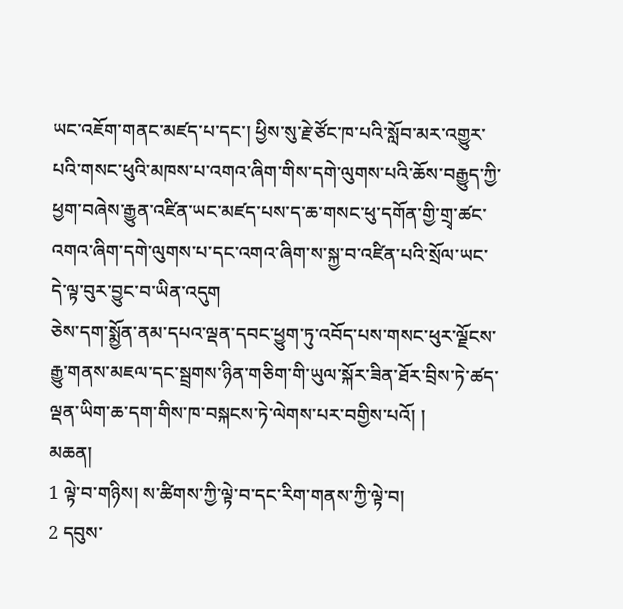ཡང་འཇོག་གནང་མཛད་པ་དང་། ཕྱིས་སུ་རྗེ་ཙོང་ཁ་པའི་སློབ་མར་འགྱུར་པའི་གསང་ཕུའི་མཁས་པ་འགའ་ཞིག་གིས་དགེ་ལུགས་པའི་ཆོས་བརྒྱུད་ཀྱི་ཕྱག་བཞེས་རྒྱུན་འཛིན་ཡང་མཛད་པས་ད་ཆ་གསང་ཕུ་དགོན་གྱི་གྲྭ་ཚང་འགའ་ཞིག་དགེ་ལུགས་པ་དང་འགའ་ཞིག་ས་སྐྱ་བ་འཛིན་པའི་སྲོལ་ཡང་དེ་ལྟ་བུར་བྱུང་བ་ཡིན་འདུག
ཅེས་དག་སྨྱོན་ནམ་དཔའ་ལྡན་དབང་ཕྱུག་ཏུ་འབོད་པས་གསང་ཕུར་ལྗོངས་རྒྱུ་གནས་མཇལ་དང་སྦྲགས་ཉིན་གཅིག་གི་ཡུལ་སྐོར་ཟིན་ཐོར་བྲིས་ཏེ་ཚད་ལྡན་ཡིག་ཆ་དག་གིས་ཁ་བསྐངས་ཏེ་ལེགས་པར་བགྱིས་པའོ། །
མཆན།
1 ལྟེ་བ་གཉིས། ས་ཚིགས་ཀྱི་ལྟེ་བ་དང་རིག་གནས་ཀྱི་ལྟེ་བ།
2 དབུས་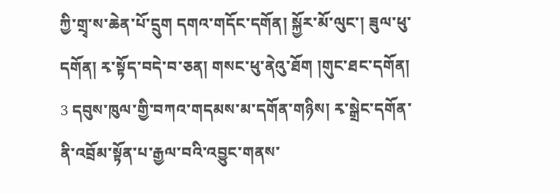ཀྱི་གྲྭ་ས་ཆེན་པོ་དྲུག དགའ་གདོང་དགོན། སྐྱོར་མོ་ལུང་། ཟུལ་ཕུ་དགོན། རྭ་སྟོད་བདེ་བ་ཅན། གསང་ཕུ་ནེའུ་ཐོག །གུང་ཐང་དགོན།
3 དབུས་ཁུལ་གྱི་བཀའ་གདམས་མ་དགོན་གཉིས། རྭ་སྒྲེང་དགོན་ནི་འབྲོམ་སྟོན་པ་རྒྱལ་བའི་འབྱུང་གནས་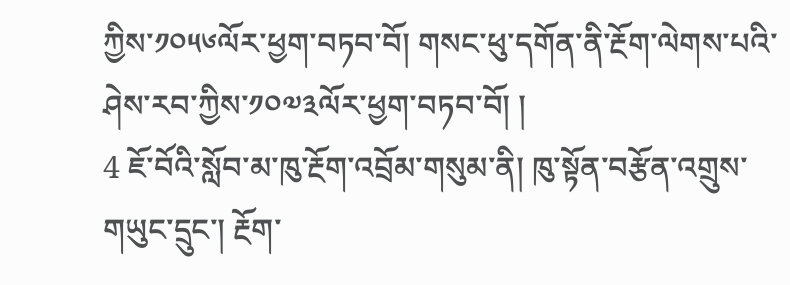ཀྱིས་༡༠༥༦ལོར་ཕྱག་བཏབ་བོ། གསང་ཕུ་དགོན་ནི་རྔོག་ལེགས་པའི་ཤེས་རབ་ཀྱིས་༡༠༧༣ལོར་ཕྱག་བཏབ་བོ། །
4 ཇོ་བོའི་སློབ་མ་ཁུ་རྔོག་འབྲོམ་གསུམ་ནི། ཁུ་སྟོན་བརྩོན་འགྲུས་གཡུང་དྲུང་། རྔོག་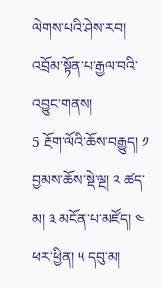ལེགས་པའི་ཤེས་རབ། འབྲོམ་སྟོན་པ་རྒྱལ་བའི་འབྱུང་གནས།
5 རྔོག་ལོའི་ཆོས་བརྒྱུད། ༡ བྱམས་ཆོས་སྡེ་ལྔ། ༢ ཚད་མ། ༣ མངོན་པ་མཛོད། ༤ ཕར་ཕྱིན། ༥ དབུ་མ།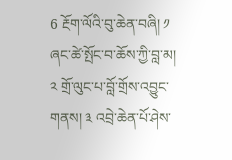6 རྔོག་ལོའི་བུ་ཆེན་བཞི། ༡ ཞང་ཚེ་སྤོང་བ་ཆོས་ཀྱི་བླ་མ། ༢ གྲོ་ལུང་པ་བློ་གྲོས་འབྱུང་གནས། ༣ འབྲེ་ཆེན་པོ་ཤེས་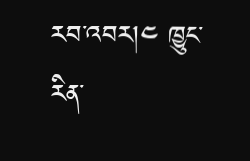རབ་འབར།༤ ཁྱུང་རིན་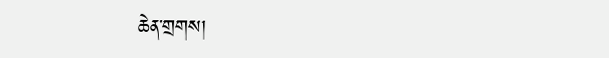ཆེན་གྲགས།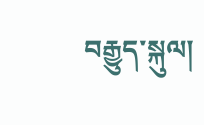བརྒྱུད་སྐུལ།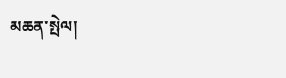མཆན་སྤེལ།